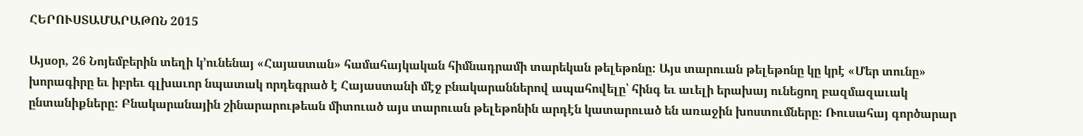ՀԵՐՈՒՍՏԱՄԱՐԱԹՈՆ 2015

Այսօր, 26 Նոյեմբերին տեղի կ՚ունենայ «Հայաստան» համահայկական հիմնադրամի տարեկան թելեթոնը: Այս տարուան թելեթոնը կը կրէ «Մեր տունը» խորագիրը եւ իբրեւ գլխաւոր նպատակ որդեգրած է Հայաստանի մէջ բնակարաններով ապահովելը՝ հինգ եւ աւելի երախայ ունեցող բազմազաւակ ընտանիքները: Բնակարանային շինարարութեան միտուած այս տարուան թելեթոնին արդէն կատարուած են առաջին խոստումները։ Ռուսահայ գործարար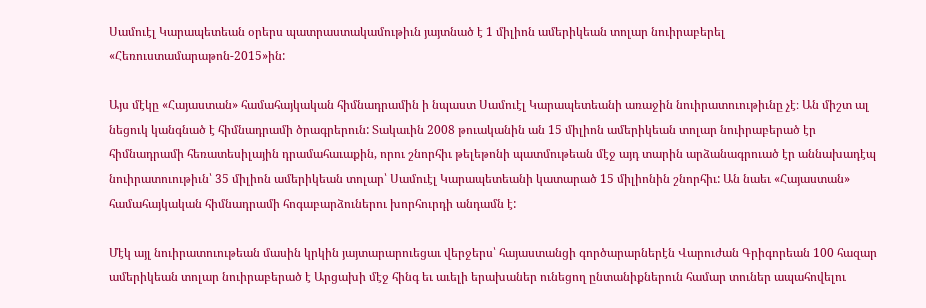Սամուէլ Կարապետեան օրերս պատրաստակամութիւն յայտնած է 1 միլիոն ամերիկեան տոլար նուիրաբերել «Հեռուստամարաթոն-2015»ին:

Այս մէկը «Հայաստան» համահայկական հիմնադրամին ի նպաստ Սամուէլ Կարապետեանի առաջին նուիրատուութիւնը չէ։ Ան միշտ ալ նեցուկ կանգնած է հիմնադրամի ծրագրերուն: Տակաւին 2008 թուականին ան 15 միլիոն ամերիկեան տոլար նուիրաբերած էր հիմնադրամի հեռատեսիլային դրամահաւաքին, որու շնորհիւ թելեթոնի պատմութեան մէջ այդ տարին արձանագրուած էր աննախադէպ նուիրատուութիւն՝ 35 միլիոն ամերիկեան տոլար՝ Սամուէլ Կարապետեանի կատարած 15 միլիոնին շնորհիւ: Ան նաեւ «Հայաստան» համահայկական հիմնադրամի հոգաբարձուներու խորհուրդի անդամն է:

Մէկ այլ նուիրատուութեան մասին կրկին յայտարարուեցաւ վերջերս՝ հայաստանցի գործարարներէն Վարուժան Գրիգորեան 100 հազար ամերիկեան տոլար նուիրաբերած է Արցախի մէջ հինգ եւ աւելի երախաներ ունեցող ընտանիքներուն համար տուներ ապահովելու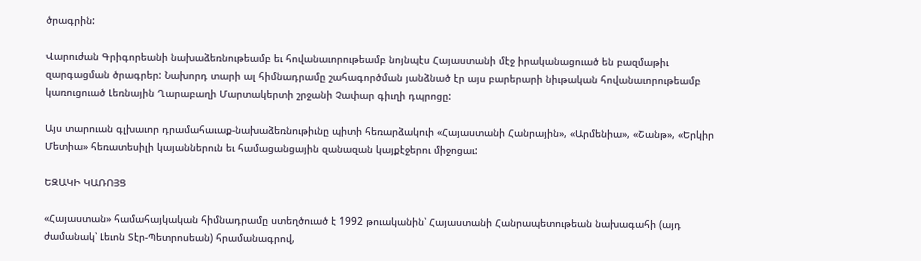ծրագրին:

Վարուժան Գրիգորեանի նախաձեռնութեամբ եւ հովանաւորութեամբ նոյնպէս Հայաստանի մէջ իրականացուած են բազմաթիւ զարգացման ծրագրեր: Նախորդ տարի ալ հիմնադրամը շահագործման յանձնած էր այս բարերարի նիւթական հովանաւորութեամբ կառուցուած Լեռնային Ղարաբաղի Մարտակերտի շրջանի Չափար գիւղի դպրոցը:

Այս տարուան գլխաւոր դրամահաւաք-նախաձեռնութիւնը պիտի հեռարձակուի «Հայաստանի Հանրային», «Արմենիա», «Շանթ», «Երկիր Մետիա» հեռատեսիլի կայաններուն եւ համացանցային զանազան կայքէջերու միջոցաւ:

ԵԶԱԿԻ ԿԱՌՈՅՑ

«Հայաստան» համահայկական հիմնադրամը ստեղծուած է 1992 թուականին՝ Հայաստանի Հանրապետութեան նախագահի (այդ ժամանակ՝ Լեւոն Տէր-Պետրոսեան) հրամանագրով,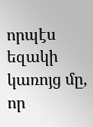որպէս եզակի կառոյց մը, որ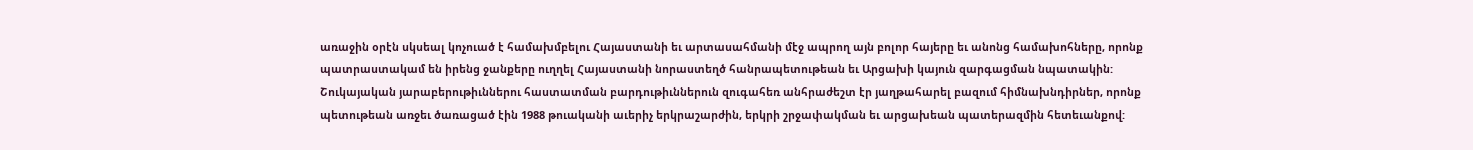առաջին օրէն սկսեալ կոչուած է համախմբելու Հայաստանի եւ արտասահմանի մէջ ապրող այն բոլոր հայերը եւ անոնց համախոհները, որոնք պատրաստակամ են իրենց ջանքերը ուղղել Հայաստանի նորաստեղծ հանրապետութեան եւ Արցախի կայուն զարգացման նպատակին: Շուկայական յարաբերութիւններու հաստատման բարդութիւններուն զուգահեռ անհրաժեշտ էր յաղթահարել բազում հիմնախնդիրներ, որոնք պետութեան առջեւ ծառացած էին 1988 թուականի աւերիչ երկրաշարժին, երկրի շրջափակման եւ արցախեան պատերազմին հետեւանքով: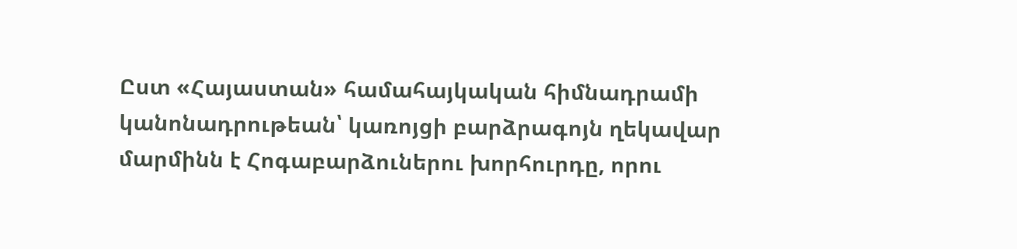Ըստ «Հայաստան» համահայկական հիմնադրամի կանոնադրութեան՝ կառոյցի բարձրագոյն ղեկավար մարմինն է Հոգաբարձուներու խորհուրդը, որու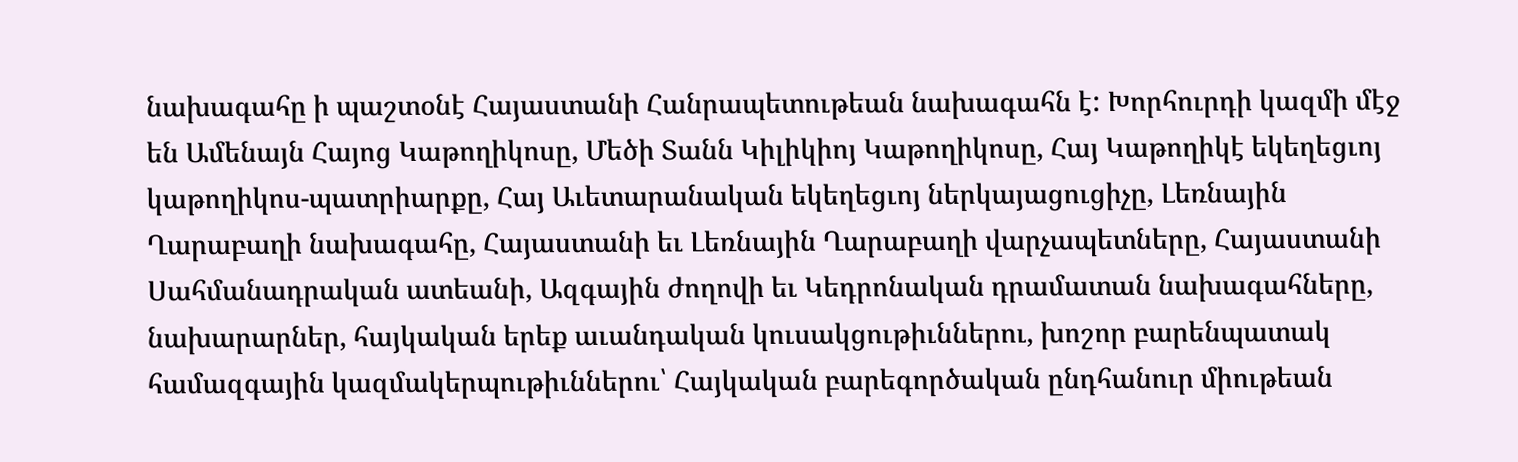նախագահը ի պաշտօնէ Հայաստանի Հանրապետութեան նախագահն է: Խորհուրդի կազմի մէջ են Ամենայն Հայոց Կաթողիկոսը, Մեծի Տանն Կիլիկիոյ Կաթողիկոսը, Հայ Կաթողիկէ եկեղեցւոյ կաթողիկոս-պատրիարքը, Հայ Աւետարանական եկեղեցւոյ ներկայացուցիչը, Լեռնային Ղարաբաղի նախագահը, Հայաստանի եւ Լեռնային Ղարաբաղի վարչապետները, Հայաստանի Սահմանադրական ատեանի, Ազգային ժողովի եւ Կեդրոնական դրամատան նախագահները, նախարարներ, հայկական երեք աւանդական կուսակցութիւններու, խոշոր բարենպատակ համազգային կազմակերպութիւններու՝ Հայկական բարեգործական ընդհանուր միութեան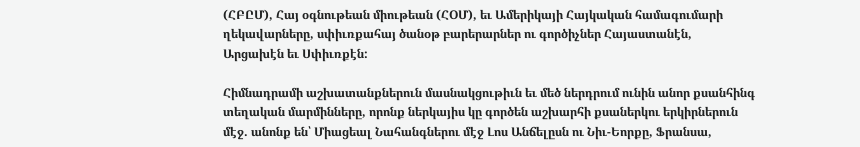(ՀԲԸՄ), Հայ օգնութեան միութեան (ՀՕՄ), եւ Ամերիկայի Հայկական համագումարի ղեկավարները, սփիւռքահայ ծանօթ բարերարներ ու գործիչներ Հայաստանէն, Արցախէն եւ Սփիւռքէն:

Հիմնադրամի աշխատանքներուն մասնակցութիւն եւ մեծ ներդրում ունին անոր քսանհինգ տեղական մարմինները, որոնք ներկայիս կը գործեն աշխարհի քսաներկու երկիրներուն մէջ. անոնք են՝ Միացեալ Նահանգներու մէջ Լոս Անճելըսն ու Նիւ-Եորքը, Ֆրանսա,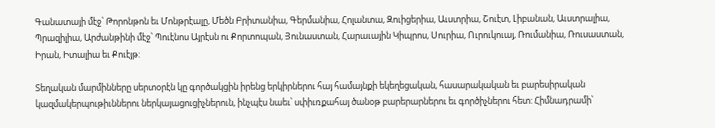Գանատայի մէջ՝ Թորոնթոն եւ Մոնթրէալը, Մեծն Բրիտանիա, Գերմանիա, Հոլանտա, Զուիցերիա, Աւստրիա, Շուէտ, Լիբանան, Աւստրալիա, Պրազիլիա, Արժանթինի մէջ՝ Պուէնոս Այրէսն ու Քորտոպան, Յունաստան, Հարաւային Կիպրոս, Սուրիա, Ուրուկուայ, Ռումանիա, Ռուսաստան, Իրան, Իտալիա եւ Քուէյթ:

Տեղական մարմինները սերտօրէն կը գործակցին իրենց երկիրներու հայ համայնքի եկեղեցական, հասարակական եւ բարեսիրական կազմակերպութիւններու ներկայացուցիչներուն, ինչպէս նաեւ՝ սփիւռքահայ ծանօթ բարերարներու եւ գործիչներու հետ: Հիմնադրամի՝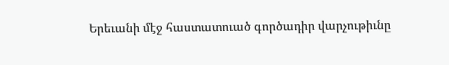Երեւանի մէջ հաստատուած գործադիր վարչութիւնը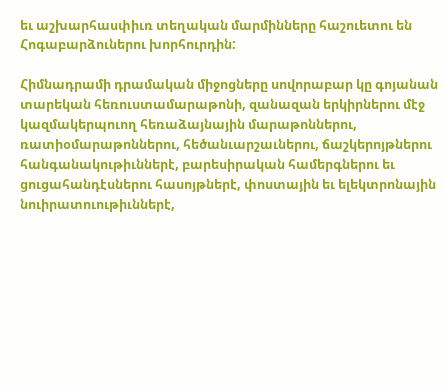եւ աշխարհասփիւռ տեղական մարմինները հաշուետու են Հոգաբարձուներու խորհուրդին:

Հիմնադրամի դրամական միջոցները սովորաբար կը գոյանան տարեկան հեռուստամարաթոնի, զանազան երկիրներու մէջ կազմակերպուող հեռաձայնային մարաթոններու, ռատիօմարաթոններու, հեծանւարշաւներու, ճաշկերոյթներու հանգանակութիւններէ, բարեսիրական համերգներու եւ ցուցահանդէսներու հասոյթներէ, փոստային եւ ելեկտրոնային նուիրատուութիւններէ,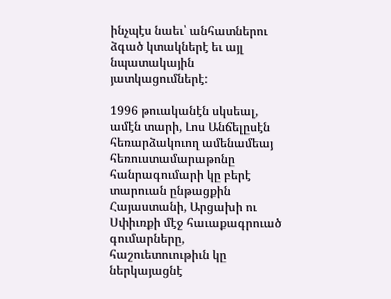ինչպէս նաեւ՝ անհատներու ձգած կտակներէ եւ այլ նպատակային յատկացումներէ:

1996 թուականէն սկսեալ, ամէն տարի, Լոս Անճելըսէն հեռարձակուող ամենամեայ հեռուստամարաթոնը հանրագումարի կը բերէ տարուան ընթացքին Հայաստանի, Արցախի ու Սփիւռքի մէջ հաւաքագրուած գումարները, հաշուետուութիւն կը ներկայացնէ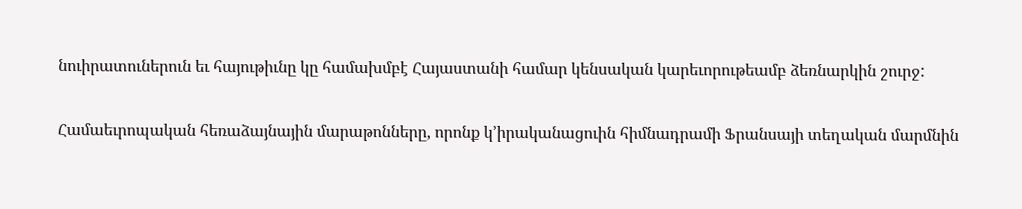նուիրատուներուն եւ հայութիւնը կը համախմբէ Հայաստանի համար կենսական կարեւորութեամբ ձեռնարկին շուրջ:

Համաեւրոպական հեռաձայնային մարաթոնները, որոնք կ՚իրականացուին հիմնադրամի Ֆրանսայի տեղական մարմնին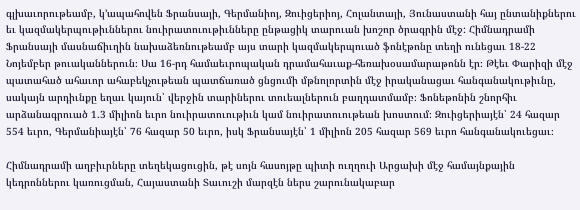գլխաւորութեամբ, կ՚ապահովեն Ֆրանսայի, Գերմանիոյ, Զուիցերիոյ, Հոլանտայի, Յունաստանի հայ ընտանիքներու եւ կազմակերպութիւններու նուիրատուութիւնները ընթացիկ տարուան խոշոր ծրագրին մէջ: Հիմնադրամի Ֆրանսայի մասնաճիւղին նախաձեռնութեամբ այս տարի կազմակերպուած ֆոնէթոնը տեղի ունեցաւ 18-22 Նոյեմբեր թուականներուն։ Սա 16-րդ համաեւրոպական դրամահաւաք-հեռախօսամարաթոնն էր։ Թէեւ Փարիզի մէջ պատահած ահաւոր ահաբեկչութեան պատճառած ցնցումի մթնոլորտին մէջ իրականացաւ հանգանակութիւնը, սակայն արդիւնքը եղաւ կայուն՝ վերջին տարիներու տուեալներուն բաղդատմամբ։ Ֆոնեթոնին շնորհիւ արձանագրուած 1.3 միլիոն եւրո նուիրատուութիւն կամ նուիրատուութեան խոստում։ Զուիցերիայէն՝ 24 հազար 554 եւրո, Գերմանիայէն՝ 76 հազար 50 եւրո, իսկ Ֆրանսայէն՝ 1 միլիոն 205 հազար 569 եւրո հանգանակուեցաւ։

Հիմնադրամի աղբիւրները տեղեկացուցին, թէ սոյն հասոյթը պիտի ուղղուի Արցախի մէջ համայնքային կեդրոններու կառուցման, Հայաստանի Տաւուշի մարզէն ներս շարունակաբար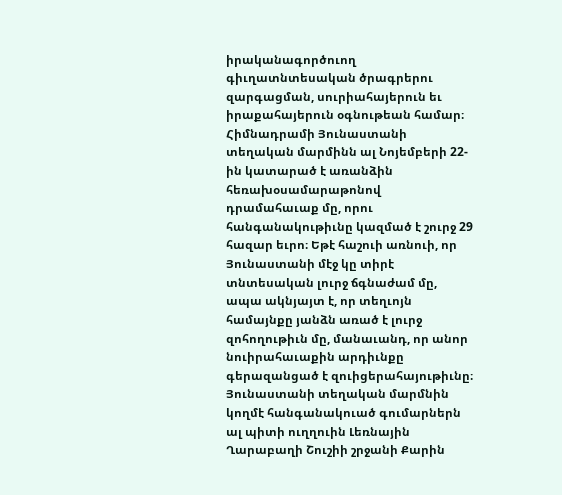իրականագործուող գիւղատնտեսական ծրագրերու զարգացման, սուրիահայերուն եւ իրաքահայերուն օգնութեան համար։ Հիմնադրամի Յունաստանի տեղական մարմինն ալ Նոյեմբերի 22-ին կատարած է առանձին հեռախօսամարաթոնով դրամահաւաք մը, որու հանգանակութիւնը կազմած է շուրջ 29 հազար եւրո։ Եթէ հաշուի առնուի, որ Յունաստանի մէջ կը տիրէ տնտեսական լուրջ ճգնաժամ մը, ապա ակնյայտ է, որ տեղւոյն համայնքը յանձն առած է լուրջ զոհողութիւն մը, մանաւանդ, որ անոր նուիրահաւաքին արդիւնքը գերազանցած է զուիցերահայութիւնը։ Յունաստանի տեղական մարմնին կողմէ հանգանակուած գումարներն ալ պիտի ուղղուին Լեռնային Ղարաբաղի Շուշիի շրջանի Քարին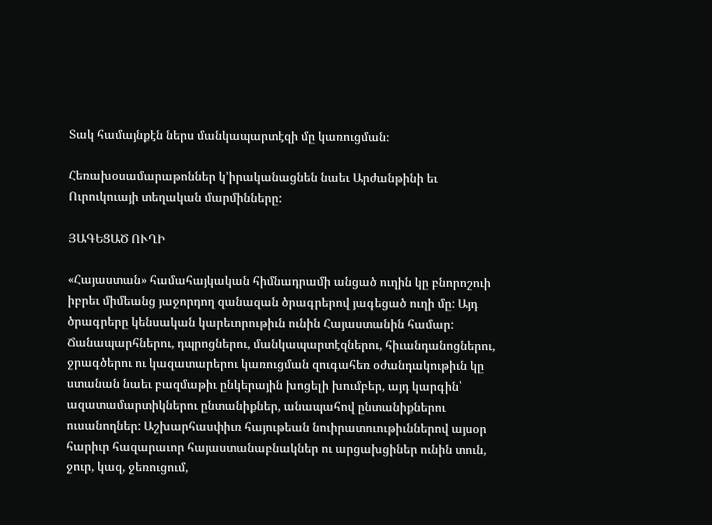Տակ համայնքէն ներս մանկապարտէզի մը կառուցման։

Հեռախօսամարաթոններ կ՚իրականացնեն նաեւ Արժանթինի եւ Ուրուկուայի տեղական մարմինները:

ՅԱԳԵՑԱԾ ՈՒՂԻ

«Հայաստան» համահայկական հիմնադրամի անցած ուղին կը բնորոշուի իբրեւ միմեանց յաջորդող զանազան ծրագրերով յագեցած ուղի մը: Այդ ծրագրերը կենսական կարեւորութիւն ունին Հայաստանին համար: Ճանապարհներու, դպրոցներու, մանկապարտէզներու, հիւանդանոցներու, ջրագծերու ու կազատարերու կառուցման զուգահեռ օժանդակութիւն կը ստանան նաեւ բազմաթիւ ընկերային խոցելի խումբեր, այդ կարգին՝ ազատամարտիկներու ընտանիքներ, անապահով ընտանիքներու ուսանողներ: Աշխարհասփիւռ հայութեան նուիրատուութիւններով այսօր հարիւր հազարաւոր հայաստանաբնակներ ու արցախցիներ ունին տուն, ջուր, կազ, ջեռուցում,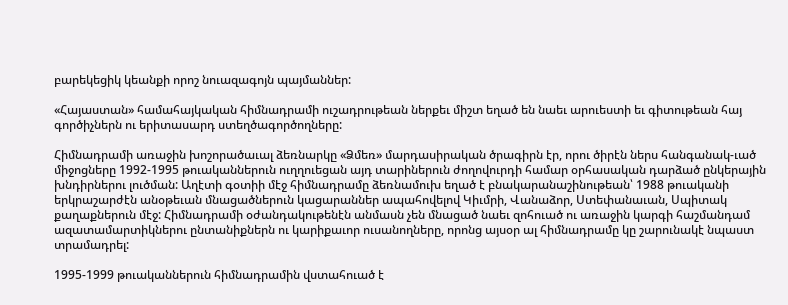բարեկեցիկ կեանքի որոշ նուազագոյն պայմաններ:

«Հայաստան» համահայկական հիմնադրամի ուշադրութեան ներքեւ միշտ եղած են նաեւ արուեստի եւ գիտութեան հայ գործիչներն ու երիտասարդ ստեղծագործողները:

Հիմնադրամի առաջին խոշորածաւալ ձեռնարկը «Ձմեռ» մարդասիրական ծրագիրն էր, որու ծիրէն ներս հանգանակ-ւած միջոցները 1992-1995 թուականներուն ուղղուեցան այդ տարիներուն ժողովուրդի համար օրհասական դարձած ընկերային խնդիրներու լուծման: Աղէտի գօտիի մէջ հիմնադրամը ձեռնամուխ եղած է բնակարանաշինութեան՝ 1988 թուականի երկրաշարժէն անօթեւան մնացածներուն կացարաններ ապահովելով Կիւմրի, Վանաձոր, Ստեփանաւան, Սպիտակ քաղաքներուն մէջ: Հիմնադրամի օժանդակութենէն անմասն չեն մնացած նաեւ զոհուած ու առաջին կարգի հաշմանդամ ազատամարտիկներու ընտանիքներն ու կարիքաւոր ուսանողները, որոնց այսօր ալ հիմնադրամը կը շարունակէ նպաստ տրամադրել:

1995-1999 թուականներուն հիմնադրամին վստահուած է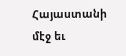Հայաստանի մէջ եւ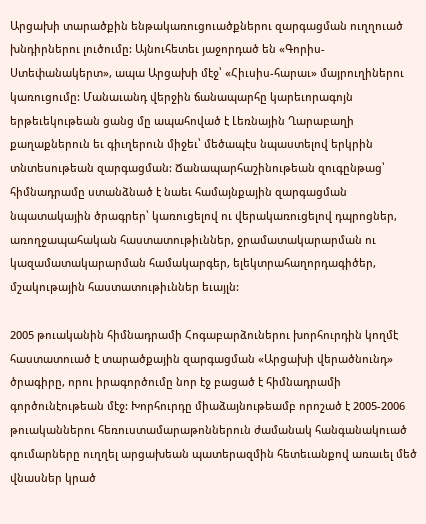Արցախի տարածքին ենթակառուցուածքներու զարգացման ուղղուած խնդիրներու լուծումը: Այնուհետեւ յաջորդած են «Գորիս-Ստեփանակերտ», ապա Արցախի մէջ՝ «Հիւսիս-հարաւ» մայրուղիներու կառուցումը: Մանաւանդ վերջին ճանապարհը կարեւորագոյն երթեւեկութեան ցանց մը ապահոված է Լեռնային Ղարաբաղի քաղաքներուն եւ գիւղերուն միջեւ՝ մեծապէս նպաստելով երկրին տնտեսութեան զարգացման: Ճանապարհաշինութեան զուգընթաց՝ հիմնադրամը ստանձնած է նաեւ համայնքային զարգացման նպատակային ծրագրեր՝ կառուցելով ու վերակառուցելով դպրոցներ, առողջապահական հաստատութիւններ, ջրամատակարարման ու կազամատակարարման համակարգեր, ելեկտրահաղորդագիծեր, մշակութային հաստատութիւններ եւայլն:

2005 թուականին հիմնադրամի Հոգաբարձուներու խորհուրդին կողմէ հաստատուած է տարածքային զարգացման «Արցախի վերածնունդ» ծրագիրը, որու իրագործումը նոր էջ բացած է հիմնադրամի գործունէութեան մէջ: Խորհուրդը միաձայնութեամբ որոշած է 2005-2006 թուականներու հեռուստամարաթոններուն ժամանակ հանգանակուած գումարները ուղղել արցախեան պատերազմին հետեւանքով առաւել մեծ վնասներ կրած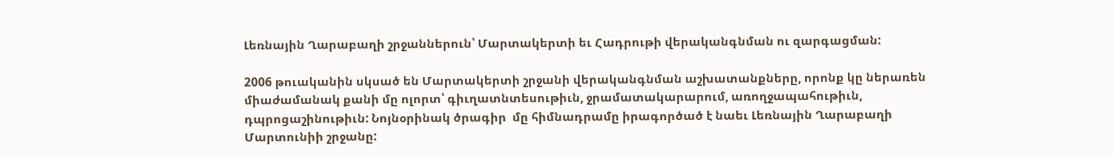Լեռնային Ղարաբաղի շրջաններուն՝ Մարտակերտի եւ Հադրութի վերականգնման ու զարգացման:

2006 թուականին սկսած են Մարտակերտի շրջանի վերականգնման աշխատանքները, որոնք կը ներառեն միաժամանակ քանի մը ոլորտ՝ գիւղատնտեսութիւն, ջրամատակարարում, առողջապահութիւն, դպրոցաշինութիւն: Նոյնօրինակ ծրագիր  մը հիմնադրամը իրագործած է նաեւ Լեռնային Ղարաբաղի Մարտունիի շրջանը: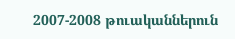2007-2008 թուականներուն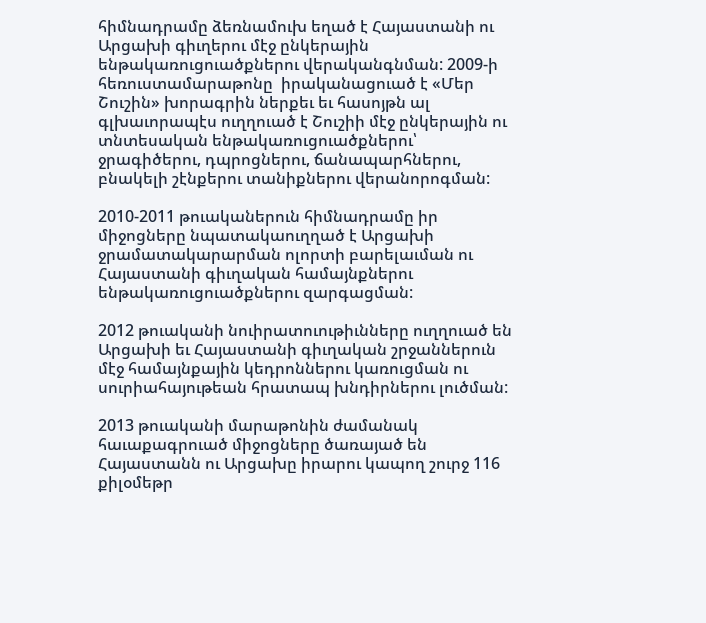հիմնադրամը ձեռնամուխ եղած է Հայաստանի ու Արցախի գիւղերու մէջ ընկերային ենթակառուցուածքներու վերականգնման: 2009-ի հեռուստամարաթոնը  իրականացուած է «Մեր Շուշին» խորագրին ներքեւ եւ հասոյթն ալ գլխաւորապէս ուղղուած է Շուշիի մէջ ընկերային ու տնտեսական ենթակառուցուածքներու՝ ջրագիծերու, դպրոցներու, ճանապարհներու, բնակելի շէնքերու տանիքներու վերանորոգման:

2010-2011 թուականերուն հիմնադրամը իր միջոցները նպատակաուղղած է Արցախի ջրամատակարարման ոլորտի բարելաւման ու Հայաստանի գիւղական համայնքներու ենթակառուցուածքներու զարգացման:

2012 թուականի նուիրատուութիւնները ուղղուած են Արցախի եւ Հայաստանի գիւղական շրջաններուն մէջ համայնքային կեդրոններու կառուցման ու սուրիահայութեան հրատապ խնդիրներու լուծման:

2013 թուականի մարաթոնին ժամանակ հաւաքագրուած միջոցները ծառայած են Հայաստանն ու Արցախը իրարու կապող շուրջ 116 քիլօմեթր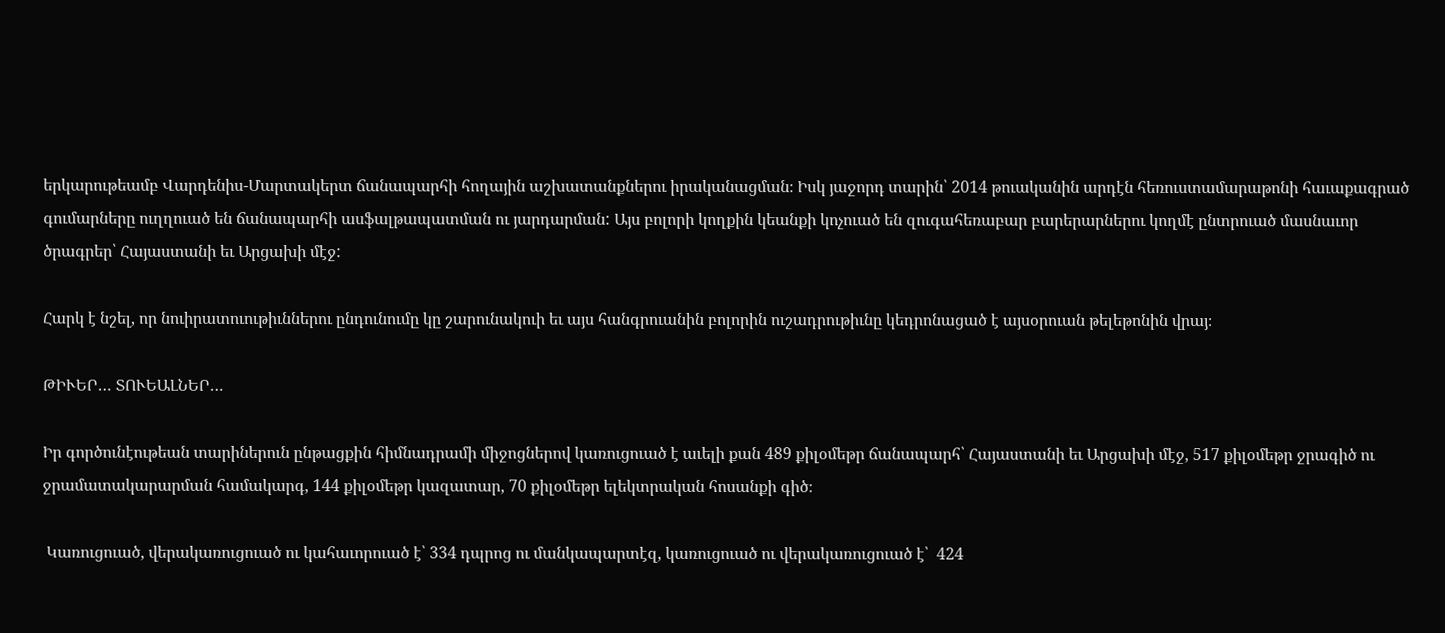երկարութեամբ Վարդենիս-Մարտակերտ ճանապարհի հողային աշխատանքներու իրականացման։ Իսկ յաջորդ տարին՝ 2014 թուականին արդէն հեռուստամարաթոնի հաւաքագրած գումարները ուղղուած են ճանապարհի ասֆալթապատման ու յարդարման: Այս բոլորի կողքին կեանքի կոչուած են զուգահեռաբար բարերարներու կողմէ ընտրուած մասնաւոր ծրագրեր՝ Հայաստանի եւ Արցախի մէջ:

Հարկ է նշել, որ նուիրատուութիւններու ընդունումը կը շարունակուի եւ այս հանգրուանին բոլորին ուշադրութիւնը կեդրոնացած է այսօրուան թելեթոնին վրայ։

ԹԻՒԵՐ… ՏՈՒԵԱԼՆԵՐ…

Իր գործունէութեան տարիներուն ընթացքին հիմնադրամի միջոցներով կառուցուած է աւելի քան 489 քիլօմեթր ճանապարհ՝ Հայաստանի եւ Արցախի մէջ, 517 քիլօմեթր ջրագիծ ու ջրամատակարարման համակարգ, 144 քիլօմեթր կազատար, 70 քիլօմեթր ելեկտրական հոսանքի գիծ։

 Կառուցուած, վերակառուցուած ու կահաւորուած է՝ 334 դպրոց ու մանկապարտէզ, կառուցուած ու վերակառուցուած է՝  424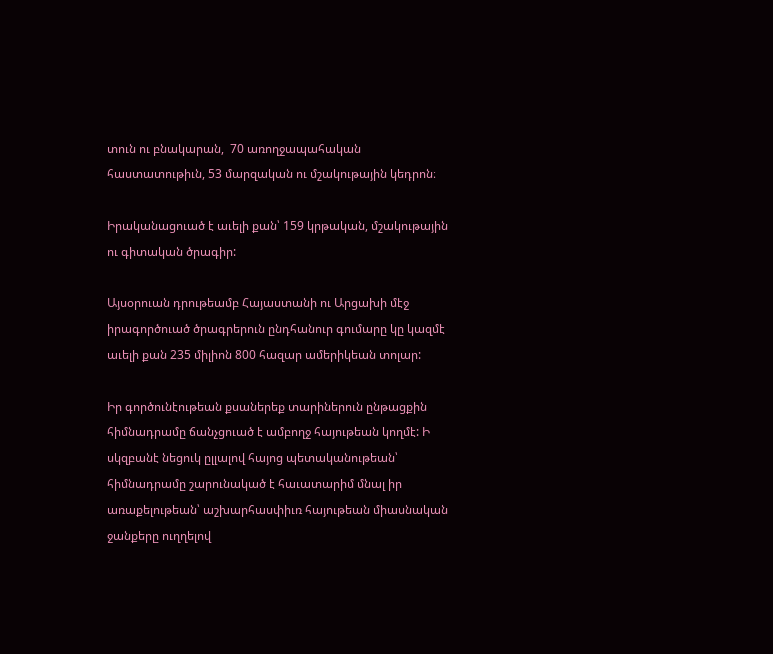տուն ու բնակարան,  70 առողջապահական հաստատութիւն, 53 մարզական ու մշակութային կեդրոն։

Իրականացուած է աւելի քան՝ 159 կրթական, մշակութային ու գիտական ծրագիր:

Այսօրուան դրութեամբ Հայաստանի ու Արցախի մէջ իրագործուած ծրագրերուն ընդհանուր գումարը կը կազմէ աւելի քան 235 միլիոն 800 հազար ամերիկեան տոլար:

Իր գործունէութեան քսաներեք տարիներուն ընթացքին հիմնադրամը ճանչցուած է ամբողջ հայութեան կողմէ: Ի սկզբանէ նեցուկ ըլլալով հայոց պետականութեան՝ հիմնադրամը շարունակած է հաւատարիմ մնալ իր առաքելութեան՝ աշխարհասփիւռ հայութեան միասնական ջանքերը ուղղելով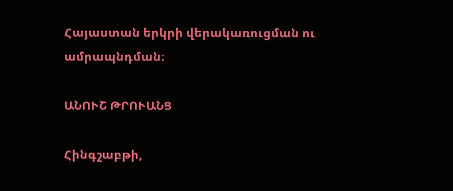Հայաստան երկրի վերակառուցման ու ամրապնդման։

ԱՆՈՒՇ ԹՐՈՒԱՆՑ

Հինգշաբթի,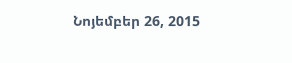Նոյեմբեր 26, 2015